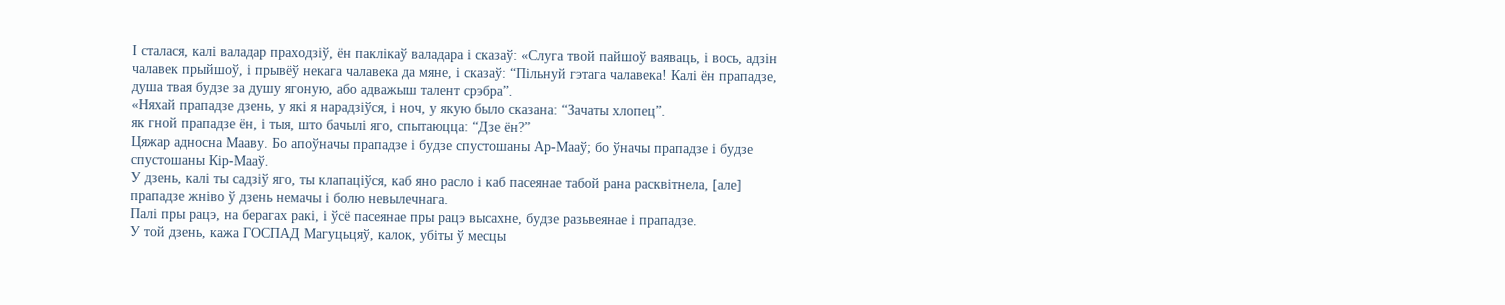І сталася, калі валадар праходзіў, ён паклікаў валадара і сказаў: «Слуга твой пайшоў ваяваць, і вось, адзін чалавек прыйшоў, і прывёў некага чалавека да мяне, і сказаў: “Пільнуй гэтага чалавека! Калі ён прападзе, душа твая будзе за душу ягоную, або адважыш талент срэбра”.
«Няхай прападзе дзень, у які я нарадзіўся, і ноч, у якую было сказана: “Зачаты хлопец”.
як гной прападзе ён, і тыя, што бачылі яго, спытаюцца: “Дзе ён?”
Цяжар адносна Мааву. Бо апоўначы прападзе і будзе спустошаны Ар-Мааў; бо ўначы прападзе і будзе спустошаны Кір-Мааў.
У дзень, калі ты садзіў яго, ты клапаціўся, каб яно расло і каб пасеянае табой рана расквітнела, [але] прападзе жніво ў дзень немачы і болю невылечнага.
Палі пры рацэ, на берагах ракі, і ўсё пасеянае пры рацэ высахне, будзе разьвеянае і прападзе.
У той дзень, кажа ГОСПАД Магуцьцяў, калок, убіты ў месцы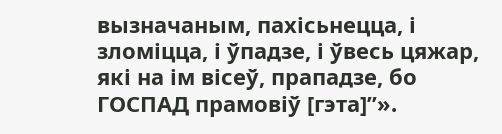вызначаным, пахісьнецца, і зломіцца, і ўпадзе, і ўвесь цяжар, які на ім вісеў, прападзе, бо ГОСПАД прамовіў [гэта]”».